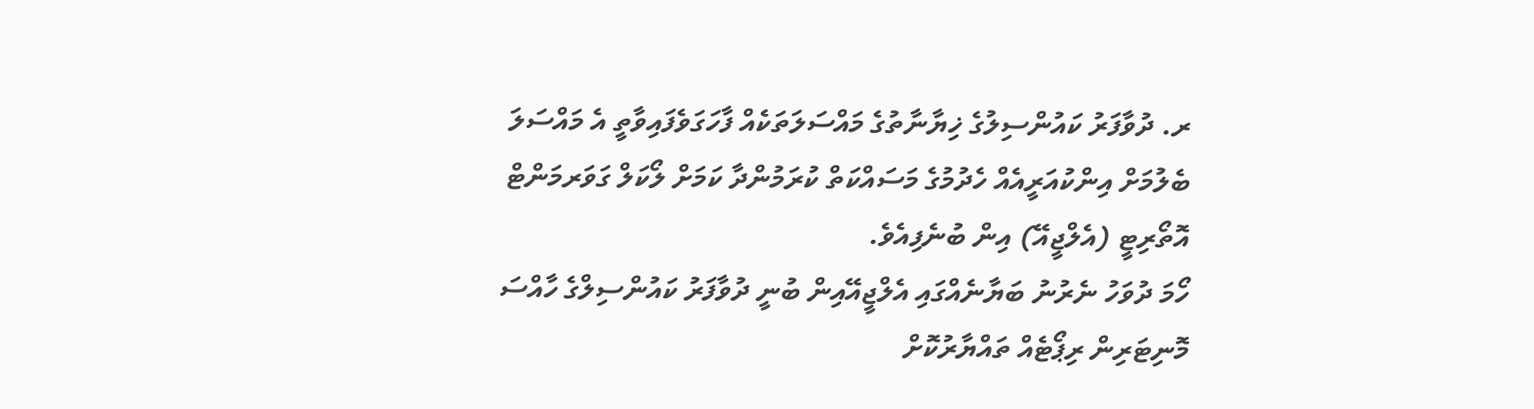ރ. ދުވާފަރު ކައުންސިލުގެ ޚިޔާނާތުގެ މައްސަލަތަކެއް ފާހަގަވެފައިވާތީ އެ މައްސަލަ ބެލުމަށް އިންކުއަރީއެއް ހެދުމުގެ މަސައްކަތް ކުރަމުންދާ ކަމަށް ލޯކަލް ގަވަރމަންޓް އޮތޯރިޓީ (އެލްޖީއޭ) އިން ބުނެފިއެވެ.
ހޯމަ ދުވަހު ނެރުނު ބަޔާނެއްގައި އެލްޖީއޭއިން ބުނީ ދުވާފަރު ކައުންސިލްގެ ހާއްސަ މޮނިޓަރިން ރިޕޯޓެއް ތައްޔާރުކޮށް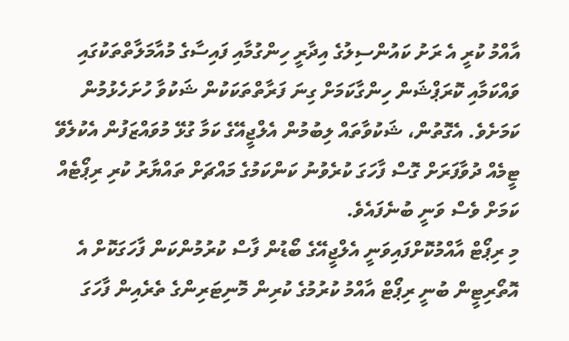އާއްމު ކުރީ އެ ރަށު ކައުންސިލުގެ އިދާރީ ހިންގުމާއި ފައިސާގެ މުއާމަލާތްތަކުގައި ވައްކަމާއި ކޮރަޕްޝަން ހިންގާކަމަށް ގިނަ ފަރާތްތަކަކުން ޝަކުވާ ހުށަހެޅުމުން ކަމަށެވެ. އެގޮތުން، ޝަކުވާތައް ލިބުމުން އެލްޖީއޭގެ ކަމާ ގުޅޭ މުވައްޒަފުން އެކުލެވޭ ޓީމެއް ދުވާފަރަށް ގޮސް ފާހަގަ ކުރެވުނު ކަންކަމުގެ މައްޗަށް ތައްޔާރު ކުރި ރިޕޯޓެއް ކަމަށް ވެސް ވަނީ ބުނެފައެވެ.
މި ރިޕޯޓް އާއްމުކޮށްފައިވަނީ އެލްޖީއޭގެ ބޯޑުން ފާސް ކުރުމުންކަން ފާހަގަކޮށް އެ އޮތޯރިޓީން ބުނީ ރިޕޯޓް އާއްމު ކުރުމުގެ ކުރިން މޮނިޓަރިންގެ ތެރެއިން ފާހަގަ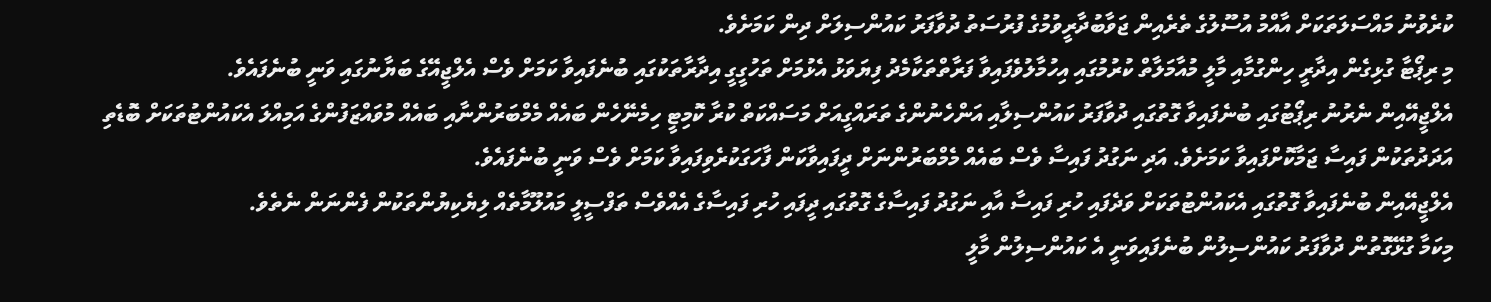ކުރެވުނު މައްސަލަތަކަށް އާއްމު އުސޫލުގެ ތެރެއިން ޖަވާބުދާރީވުމުގެ ފުރުސަތު ދުވާފަރު ކައުންސިލަށް ދިން ކަމަށެވެ.
މި ރިޕޯޓާ ގުޅިގެން އިދާރީ ހިންގުމާއި މާލީ މުއާމަލާތް ކުރުމުގައި އިހުމާލުވެފައިވާ ފަރާތްތަކާމެދު ފިޔަވަޅު އެޅުމަށް ތަހުގީގީ އިދާރާތަކުގައި ބުނެފައިވާ ކަމަށް ވެސް އެލްޖީއޭގެ ބަޔާނުގައި ވަނީ ބުނެފައެވެ.
އެލްޖީއޭއިން ނެރުނު ރިޕޯޓުގައި ބުނެފައިވާ ގޮތުގައި ދުވާފަރު ކައުންސިލާއި އަންހެނުންގެ ތަރައްގީއަށް މަސައްކަތް ކުރާ ކޮމިޓީ ހިމެނޭހެން ބައެއް މެމްބަރުންނާއި ބައެއް މުވައްޒަފުންގެ އަމިއްލަ އެކައުންޓުތަކަށް ބޮޑެތި އަދަދުތަކުން ފައިސާ ޖަމާކޮށްފައިވާ ކަމަށެވެ. އަދި ނަގުދު ފައިސާ ވެސް ބައެއް މެމްބަރުންނަށް ދީފައިވާކަން ފާހަގަކުރެވިފައިވާ ކަމަށް ވެސް ވަނީ ބުނެފައެވެ.
އެލްޖީއޭއިން ބުނެފައިވާ ގޮތުގައި އެކައުންޓުތަކަށް ވަދެފައި ހުރި ފައިސާ އާއި ނަގުދު ފައިސާގެ ގޮތުގައި ދީފައި ހުރި ފައިސާގެ އެއްވެސް ތަފްސީލީ މައުލޫމާތެއް ލިޔެކިޔުންތަކުން ފެންނަން ނެތެވެ.
މިކަމާ ގުޅޭގޮތުން ދުވާފަރު ކައުންސިލުން ބުނެފައިވަނީ އެ ކައުންސިލުން މާލީ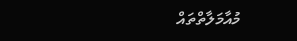މުއާމަލާތްތައް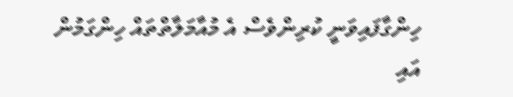ހިންގާފައިވަނީ ކުރިންވެސް އެ މުއާމަލާތްތައް ހިންގަމުން އައި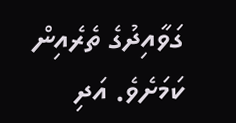ގަވާއިދުގެ ތެރެއިން ކަމަށެވެ. އަދި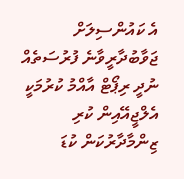އެ ކައުންސިލަށް ޖަވާބުދާރީވާނެ ފުރުސަތެއް ނުދީ ރިޕޯޓް އާއްމު ކުރުމަކީ އެލްޖީއޭއިން ކުރި ޒިންމާދާރުކަން ކުޑަ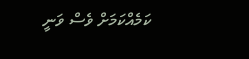ކަމެއްކަމަށް ވެސް ވަނީ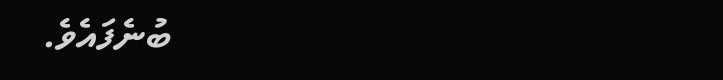ބުނެފައެވެ.